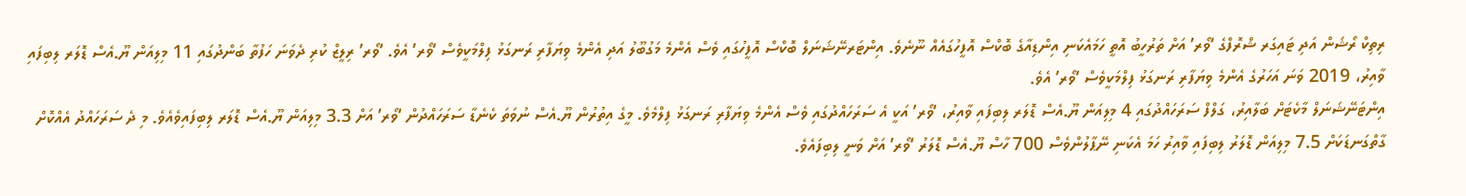ރިތިކް ރޯޝަން އަދި ޓައިގަރ ޝްރޮފްގެ ‘ވޯރ’ އަށް ތަރުހީބު އޮތީ ހަމައެކަނި އިންޑިއާގެ ބޮކްސް އޮފީހުގައެއް ނޫނެވެ. އިންޓަރނޭޝަނަލް ބޮކްސް އޮފީހުގައި ވެސް އެންމެ މަގުބޫލު އަދި އެންމެ ވިޔަފާރި ރަނގަޅު ފިލްމަކީވެސް ‘ވޯރ’ އެވެ. ‘ވޯރ’ ރިލީޒް ކުރި ދެވަނަ ހަފުތާ ބަންދުގައި 11 މިލިއަން ޔޫ.އެސް ޑޮލަރ ލިބިފައި ވާއިރު، 2019 ވަނަ އަހަރުގެ އެންމެ ވިޔަފާރި ރަނގަޅު ފިލްމަކީވެސް ‘ވޯރ’ އެވެ.
އިންޓަނޭޝަނަލް މާކެޓަށް ބަލާއިރު، ގަލްފް ސަރަހައްދުގައި 4 މިލިއަން ޔޫ.އެސް ޑޮލަރ ލިބިފައި ވާއިރު، ‘ވޯރ’ އަކީ އެ ސަރަހައްދުގައި ވެސް އެންމެ ވިޔަފާރި ރަނގަޅު ފިލްމެވެ. މީގެ އިތުރުން ޔޫ.އެސް ނުވަތަ ކެނެޑާ ސަރަހައްދުން ‘ވޯރ’ އަށް 3.3 މިލިއަން ޔޫ.އެސް ޑޮލަރ ލިބިފައިވެއެވެ. މި ދެ ސަރަހައްދު އެއްކޮށް ގާތްގަނޑަކަށް 7.5 މިލިއަން ޑޮލަރު ލިބިފައި ވާއިރު ހަމަ އެކަނި ނޭޕާލުންވެސް 700 ހާސް ޔޫ.އެސް ޑޮލަރު ‘ވޯރ’ އަށް ވަނީ ލިބިފައެވެ.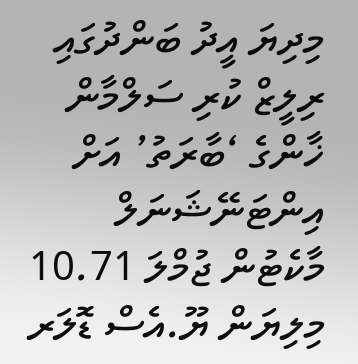މިދިޔަ އީދު ބަންދުގައި ރިލީޒް ކުރި ސަލްމާން ޚާންގެ ‘ބާރަތު’ އަށް އިންޓަނޭޝަނަލް މާކެޓުން ޖުމްލަ 10.71 މިލިޔަން ޔޫ.އެސް ޑޮލަރ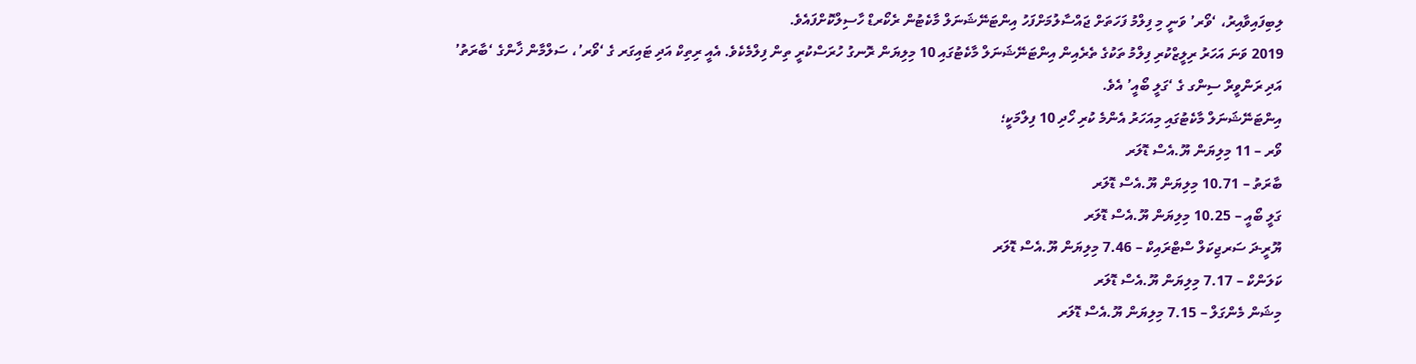ލިބިފައިވާއިރު، ‘ވޯރ’ ވަނީ މި ފިލްމު ފަހަތަށް ޖައްސާލުމަށްފަހު އިންޓަނޭޝަނަލް މާކެޓުން ރެކޯރޑް ހާސިލްކޮށްފައެވެ.
2019 ވަނަ އަހަރު ރިލީޒްކުރި ފިލްމު ތަކުގެ ތެރެއިން އިންޓަނޭޝަނަލް މާކެޓުގައި 10 މިލިޔަން ރޮނގު ހުރަސްކުރީ ތިން ފިލްމެކެވެ. އެއީ ރިތިކް އަދި ޓައިގަރ ގެ ‘ވޯރ’، ސަލްމާން ޚާންގެ ‘ބާރަތު’ އަދި ރަންވީރް ސިންގ ގެ ‘ގަލީ ބޯއީ’ އެވެ.
އިންޓަނޭޝަނަލް މާކެޓުގައި މިއަހަރު އެންމެ ކުރި ހޯދި 10 ފިލްމަކީ؛
ވޯރ – 11 މިލިޔަން ޔޫ.އެސް ޑޮލަރ
ބާރަތު – 10.71 މިލިޔަން ޔޫ.އެސް ޑޮލަރ
ގަލީ ބޯއީ – 10.25 މިލިޔަން ޔޫ.އެސް ޑޮލަރ
ޔޫރީ-ދަ ސަރޖިކަލް ސްޓްރައިކް – 7.46 މިލިޔަން ޔޫ.އެސް ޑޮލަރ
ކަލަންކް – 7.17 މިލިޔަން ޔޫ.އެސް ޑޮލަރ
މިޝަން މެންގަލް – 7.15 މިލިޔަން ޔޫ.އެސް ޑޮލަރ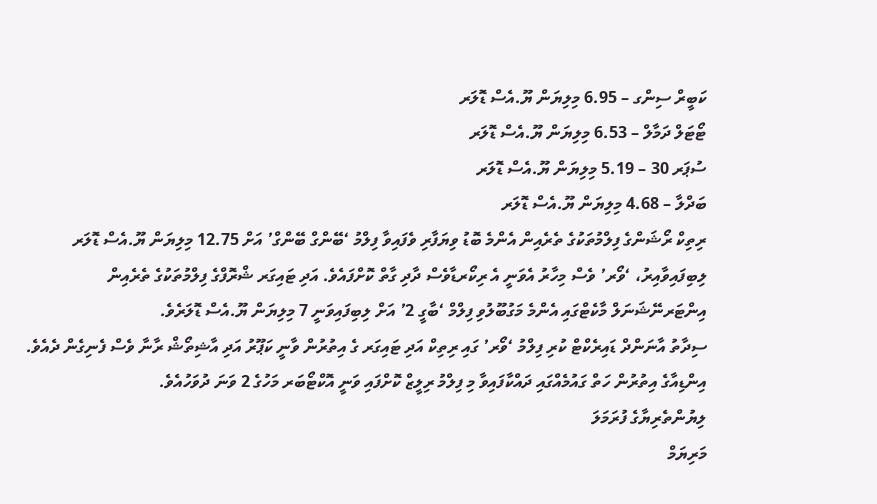ކަބީރް ސިންގ – 6.95 މިލިޔަން ޔޫ.އެސް ޑޮލަރ
ޓޯޓަލް ދަމާލް – 6.53 މިލިޔަން ޔޫ.އެސް ޑޮލަރ
ސުޕަރ 30 – 5.19 މިލިޔަން ޔޫ.އެސް ޑޮލަރ
ބަދްލާ – 4.68 މިލިޔަން ޔޫ.އެސް ޑޮލަރ
ރިތިކް ރޯޝަންގެ ފިލްމުތަކުގެ ތެރެއިން އެންމެ ބޮޑު ވިޔަފާރި ވެފައިވާ ފިލްމު ‘ބޭންގް ބޭންގް’ އަށް 12.75 މިލިޔަން ޔޫ.އެސް ޑޮލަރ ލިބިފައިވާއިރު، ‘ވޯރ’ ވެސް މިހާރު އެވަނީ އެ ރިކޯރޑާވެސް ދާދި ގާތް ކޮށްފައެވެ. އަދި ޓައިގަރ ޝްރޮފްގެ ފިލްމުތަކުގެ ތެރެއިން އިންޓަރނޭޝަނަލް މާކެޓްގައި އެންމެ މަގުބޫލުވި ފިލްމް ‘ބާގީ 2’ އަށް ލިބިފައިވަނީ 7 މިލިޔަން ޔޫ.އެސް ޑޮލަރެވެ.
ސިދާތު އާނަންދް ޑައިރެކްޓް ކުރި ފިލްމު ‘ވޯރ’ ގައި ރިތިކް އަދި ޓައިގަރ ގެ އިތުރުން ވާނީ ކަޕޫރު އަދި އާޝިތޯޝް ރާނާ ވެސް ފެނިގެން ދެއެވެ. އިންޑިއާގެ އިތުރުން ހަތް ގައުމެއްގައި ދައްކާފައިވާ މި ފިލްމު ރިލީޒް ކޮށްފައި ވަނީ އޮކްޓޯބަރ މަހުގެ 2 ވަނަ ދުވަހުއެވެ.
ލިޔުންތެރިޔާގެ ފުރަމަލަ
މަރިޔަމް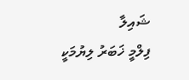ޝައިލާ
ފިލްމީ ޚަބަރު ލިޔުމަކީ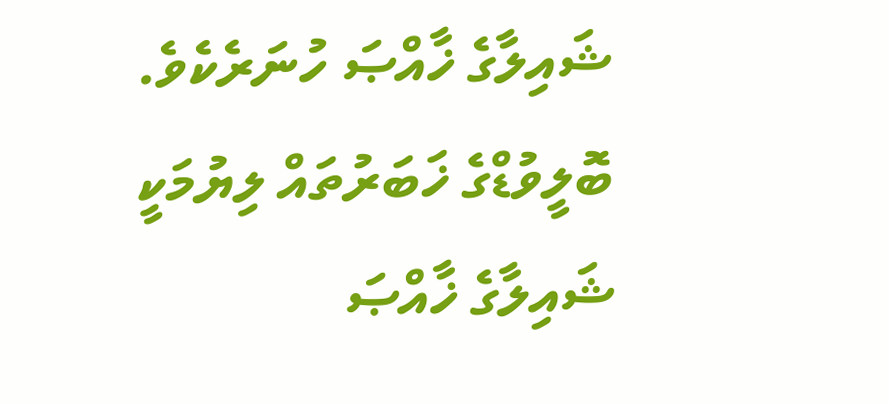ޝައިލާގެ ޚާއްޞަ ހުނަރެކެވެ. ބޮލީވުޑްގެ ޚަބަރުތައް ލިޔުމަކީ ޝައިލާގެ ޚާއްޞަ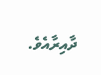ދާއިރާއެވެ.